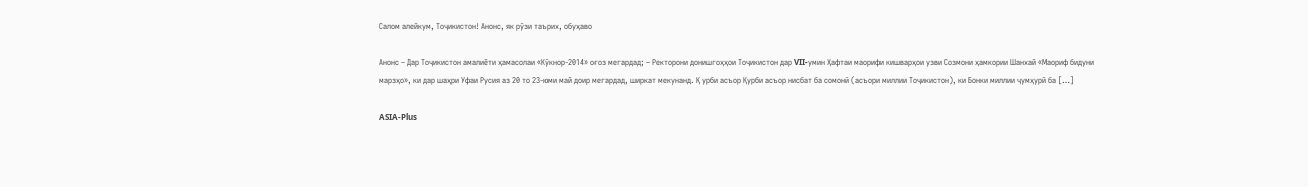Салом алейкум, Тоҷикистон! Анонс, як рӯзи таърих, обуҳаво

Анонс – Дар Тоҷикистон амалиёти ҳамасолаи «Кӯкнор-2014» оғоз мегардад; – Ректорони донишгоҳҳои Тоҷикистон дар VII-умин Ҳафтаи маорифи кишварҳои узви Созмони ҳамкории Шанхай «Маориф бидуни марзҳо», ки дар шаҳри Уфаи Русия аз 20 то 23-юми май доир мегардад, ширкат мекунанд. Қ урби асъор Қурби асъор нисбат ба сомонӣ (асъори миллии Тоҷикистон), ки Бонки миллии ҷумҳурӣ ба […]

ASIA-Plus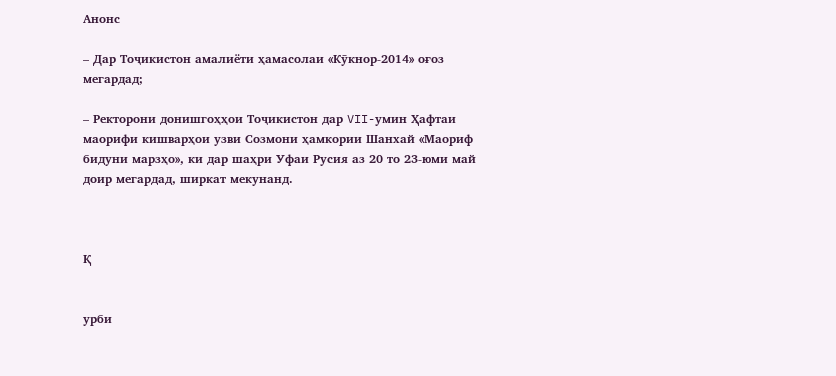Анонс

– Дар Тоҷикистон амалиёти ҳамасолаи «Кӯкнор-2014» оғоз мегардад;

– Ректорони донишгоҳҳои Тоҷикистон дар VII-умин Ҳафтаи маорифи кишварҳои узви Созмони ҳамкории Шанхай «Маориф бидуни марзҳо», ки дар шаҳри Уфаи Русия аз 20 то 23-юми май доир мегардад, ширкат мекунанд.



Қ


урби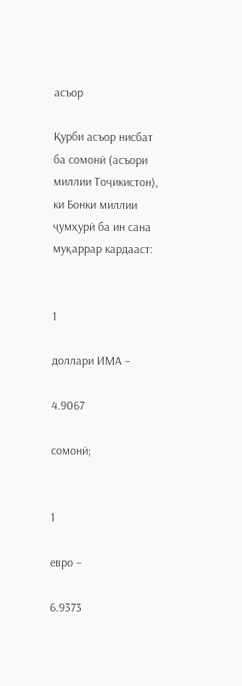асъор

Қурби асъор нисбат ба сомонӣ (асъори миллии Тоҷикистон), ки Бонки миллии ҷумҳурӣ ба ин сана муқаррар кардааст:


1

доллари ИМА –

4.9067

сомонӣ;


1

евро –

6.9373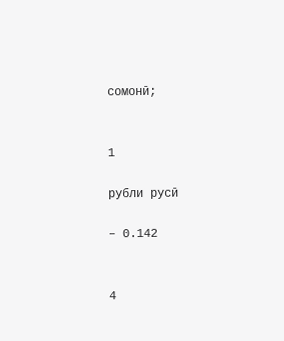сомонӣ;


1

рубли русӣ

– 0.142


4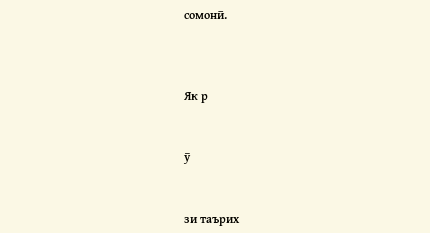сомонӣ.



Як р


ӯ


зи таърих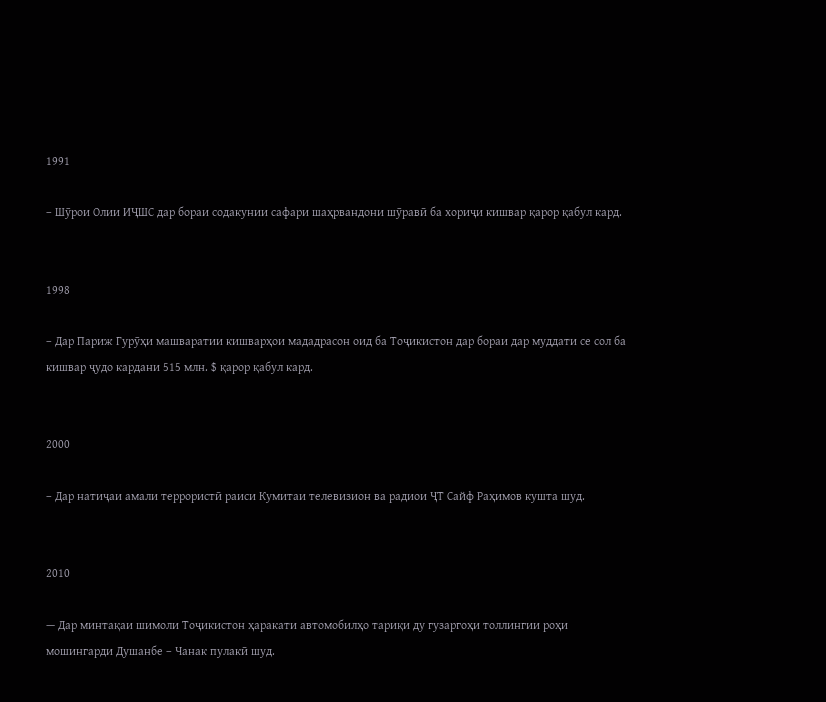1991

– Шӯрои Олии ИҶШС дар бораи содакунии сафари шаҳрвандони шӯравӣ ба хориҷи кишвар қарор қабул кард.


1998

– Дар Париж Гурӯҳи машваратии кишварҳои мададрасон оид ба Тоҷикистон дар бораи дар муддати се сол ба кишвар ҷудо кардани 515 млн. $ қарор қабул кард.


2000

– Дар натиҷаи амали террористӣ раиси Кумитаи телевизион ва радиои ҶТ Сайф Раҳимов кушта шуд.


2010

— Дар минтақаи шимоли Тоҷикистон ҳаракати автомобилҳо тариқи ду гузаргоҳи толлингии роҳи мошингарди Душанбе – Чанак пулакӣ шуд.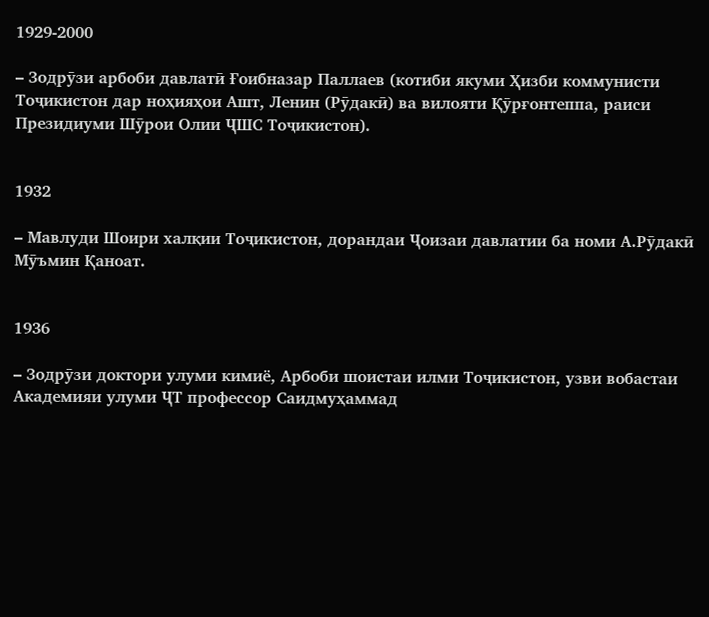1929-2000

– Зодрӯзи арбоби давлатӣ Ғоибназар Паллаев (котиби якуми Ҳизби коммунисти Тоҷикистон дар ноҳияҳои Ашт, Ленин (Рӯдакӣ) ва вилояти Қӯрғонтеппа, раиси Президиуми Шӯрои Олии ҶШС Тоҷикистон).


1932

– Мавлуди Шоири халқии Тоҷикистон, дорандаи Ҷоизаи давлатии ба номи А.Рӯдакӣ Мӯъмин Қаноат.


1936

– Зодрӯзи доктори улуми кимиё, Арбоби шоистаи илми Тоҷикистон, узви вобастаи Академияи улуми ҶТ профессор Саидмуҳаммад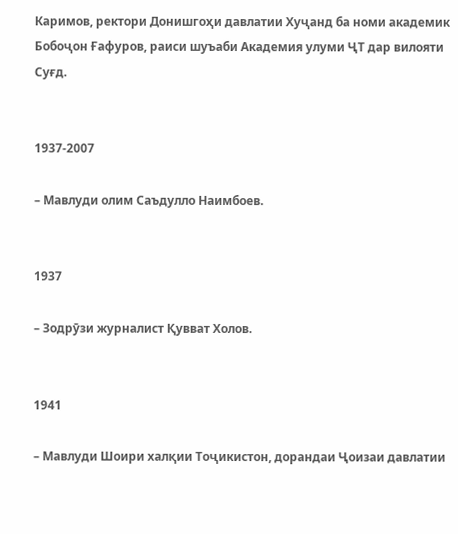Каримов, ректори Донишгоҳи давлатии Хуҷанд ба номи академик Бобоҷон Ғафуров, раиси шуъаби Академия улуми ҶТ дар вилояти Суғд.


1937-2007

– Мавлуди олим Саъдулло Наимбоев.


1937

– Зодрӯзи журналист Қувват Холов.


1941

– Мавлуди Шоири халқии Тоҷикистон, дорандаи Ҷоизаи давлатии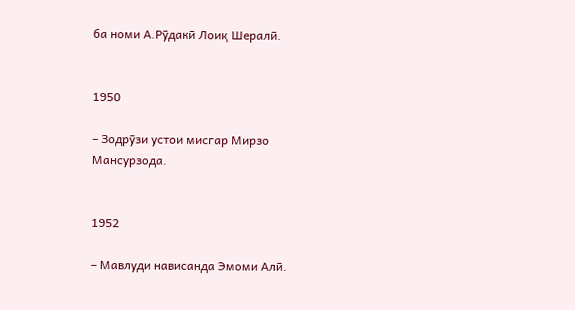ба номи А.Рӯдакӣ Лоиқ Шералӣ.


1950

– Зодрӯзи устои мисгар Мирзо Мансурзода.


1952

– Мавлуди нависанда Эмоми Алӣ.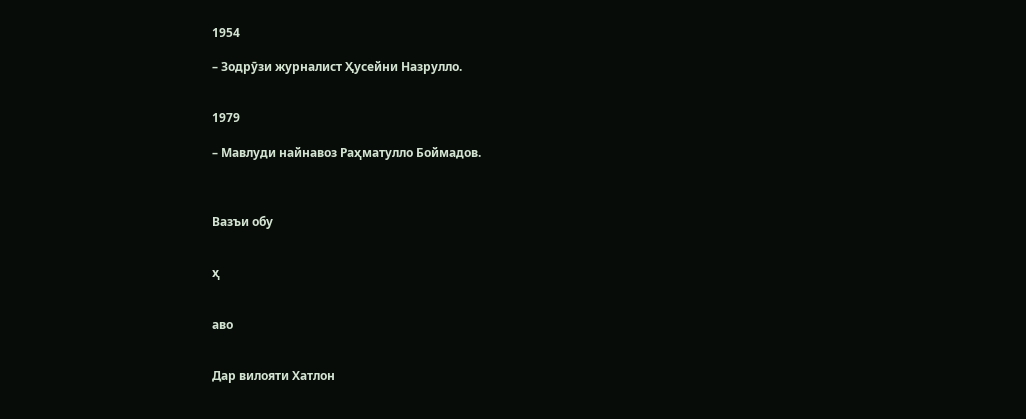1954

– Зодрӯзи журналист Ҳусейни Назрулло.


1979

– Мавлуди найнавоз Раҳматулло Боймадов.



Вазъи обу


ҳ


аво


Дар вилояти Хатлон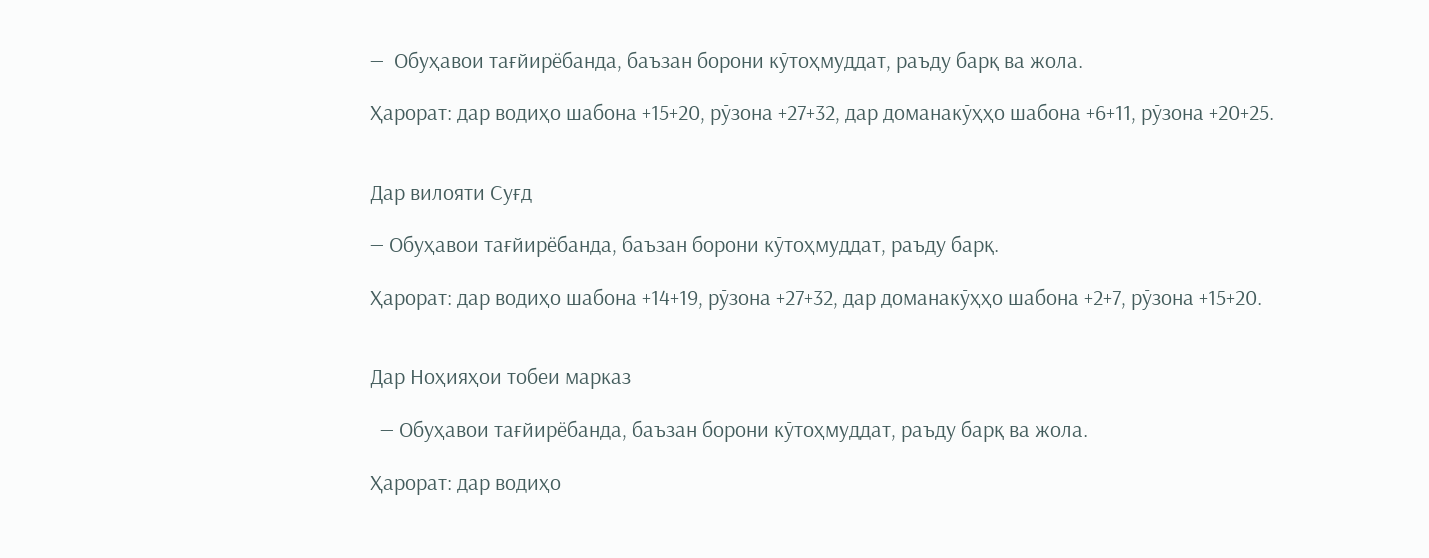—  Обуҳавои тағйирёбанда, баъзан борони кӯтоҳмуддат, раъду барқ ва жола.

Ҳарорат: дар водиҳо шабона +15+20, рӯзона +27+32, дар доманакӯҳҳо шабона +6+11, рӯзона +20+25.


Дар вилояти Суғд

— Обуҳавои тағйирёбанда, баъзан борони кӯтоҳмуддат, раъду барқ.

Ҳарорат: дар водиҳо шабона +14+19, рӯзона +27+32, дар доманакӯҳҳо шабона +2+7, рӯзона +15+20.


Дар Ноҳияҳои тобеи марказ

  — Обуҳавои тағйирёбанда, баъзан борони кӯтоҳмуддат, раъду барқ ва жола.

Ҳарорат: дар водиҳо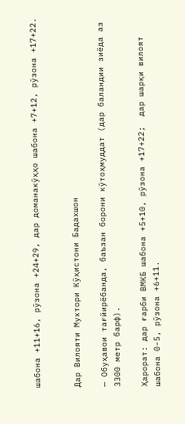шабона +11+16, рӯзона +24+29, дар доманакӯҳҳо шабона +7+12, рӯзона +17+22.


Дар Вилояти Мухтори Кӯҳистони Бадахшон

— Обуҳавои тағйирёбанда, баъзан борони кӯтоҳмуддат (дар баландии зиёда аз 3300 метр барф).

Ҳарорат: дар ғарби ВМКБ шабона +5+10, рӯзона +17+22;  дар шарқи вилоят шабона 0-5, рӯзона +6+11.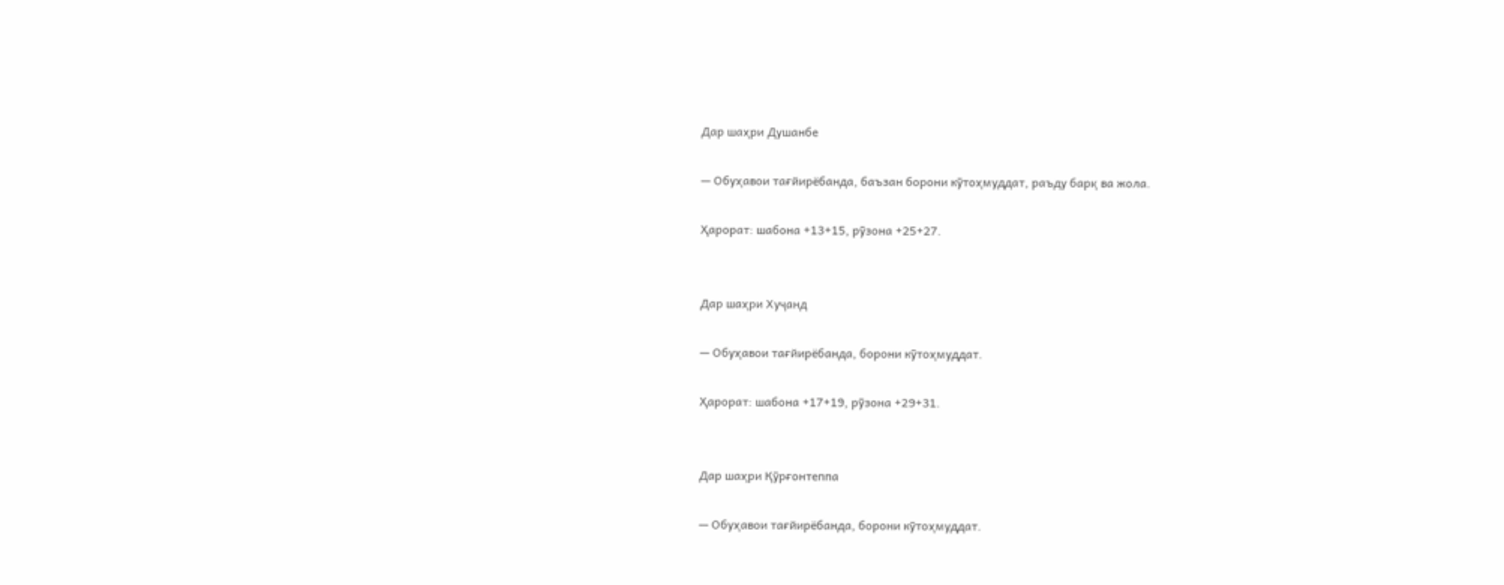Дар шаҳри Душанбе

— Обуҳавои тағйирёбанда, баъзан борони кӯтоҳмуддат, раъду барқ ва жола.

Ҳарорат: шабона +13+15, рӯзона +25+27.


Дар шаҳри Хуҷанд

— Обуҳавои тағйирёбанда, борони кӯтоҳмуддат.

Ҳарорат: шабона +17+19, рӯзона +29+31.


Дар шаҳри Қӯрғонтеппа

— Обуҳавои тағйирёбанда, борони кӯтоҳмуддат.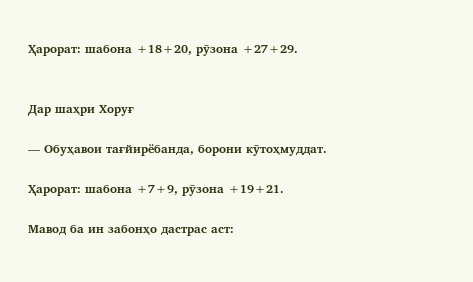Ҳарорат: шабона +18+20, рӯзона +27+29.


Дар шаҳри Хоруғ

— Обуҳавои тағйирёбанда, борони кӯтоҳмуддат.

Ҳарорат: шабона +7+9, рӯзона +19+21.

Мавод ба ин забонҳо дастрас аст: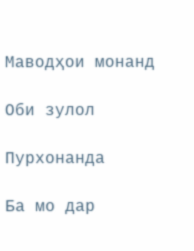Маводҳои монанд

Оби зулол

Пурхонанда

Ба мо дар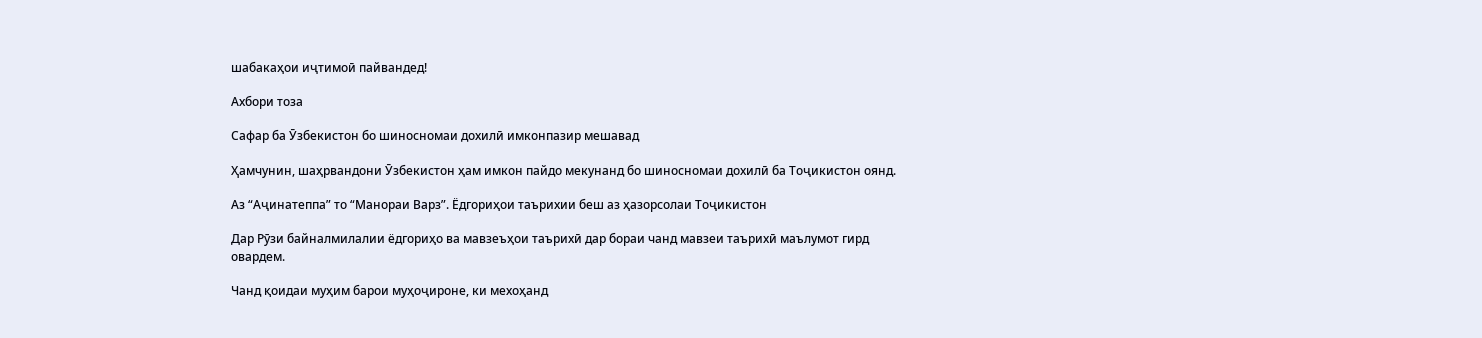шабакаҳои иҷтимоӣ пайвандед!

Ахбори тоза

Сафар ба Ӯзбекистон бо шиносномаи дохилӣ имконпазир мешавад

Ҳамчунин, шаҳрвандони Ӯзбекистон ҳам имкон пайдо мекунанд бо шиносномаи дохилӣ ба Тоҷикистон оянд.

Аз “Аҷинатеппа” то “Манораи Варз”. Ёдгориҳои таърихии беш аз ҳазорсолаи Тоҷикистон

Дар Рӯзи байналмилалии ёдгориҳо ва мавзеъҳои таърихӣ дар бораи чанд мавзеи таърихӣ маълумот гирд овардем.

Чанд қоидаи муҳим барои муҳоҷироне, ки мехоҳанд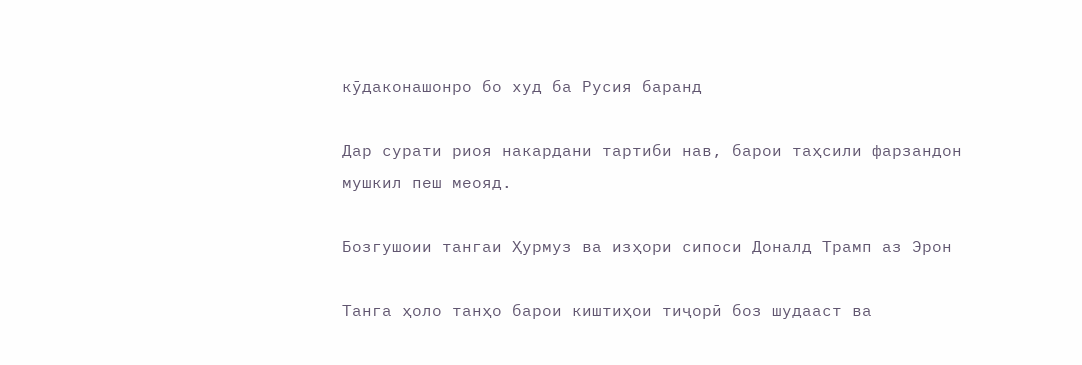кӯдаконашонро бо худ ба Русия баранд

Дар сурати риоя накардани тартиби нав, барои таҳсили фарзандон мушкил пеш меояд.

Бозгушоии тангаи Ҳурмуз ва изҳори сипоси Доналд Трамп аз Эрон

Танга ҳоло танҳо барои киштиҳои тиҷорӣ боз шудааст ва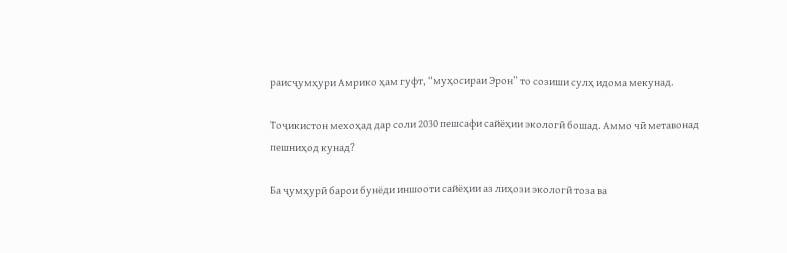раисҷумҳури Амрико ҳам гуфт, “муҳосираи Эрон” то созиши сулҳ идома мекунад.

Тоҷикистон мехоҳад дар соли 2030 пешсафи сайёҳии экологӣ бошад. Аммо чӣ метавонад пешниҳод кунад?

Ба ҷумҳурӣ барои бунёди иншооти сайёҳии аз лиҳози экологӣ тоза ва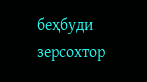беҳбуди зерсохтор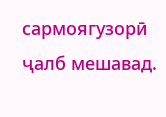сармоягузорӣ ҷалб мешавад.